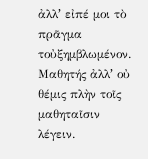ἀλλʼ εἰπέ μοι τὸ πρᾶγμα τοὐξημβλωμένον. Μαθητής ἀλλʼ οὐ θέμις πλὴν τοῖς μαθηταῖσιν λέγειν.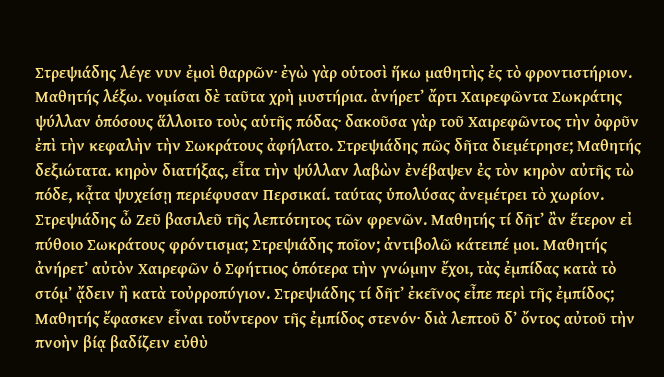Στρεψιάδης λέγε νυν ἐμοὶ θαρρῶν· ἐγὼ γὰρ οὑτοσὶ ἥκω μαθητὴς ἐς τὸ φροντιστήριον. Μαθητής λέξω. νομίσαι δὲ ταῦτα χρὴ μυστήρια. ἀνήρετʼ ἄρτι Χαιρεφῶντα Σωκράτης ψύλλαν ὁπόσους ἅλλοιτο τοὺς αὑτῆς πόδας· δακοῦσα γὰρ τοῦ Χαιρεφῶντος τὴν ὀφρῦν ἐπὶ τὴν κεφαλὴν τὴν Σωκράτους ἀφήλατο. Στρεψιάδης πῶς δῆτα διεμέτρησε; Μαθητής δεξιώτατα. κηρὸν διατήξας, εἶτα τὴν ψύλλαν λαβὼν ἐνέβαψεν ἐς τὸν κηρὸν αὐτῆς τὼ πόδε, κᾆτα ψυχείσῃ περιέφυσαν Περσικαί. ταύτας ὑπολύσας ἀνεμέτρει τὸ χωρίον. Στρεψιάδης ὦ Ζεῦ βασιλεῦ τῆς λεπτότητος τῶν φρενῶν. Μαθητής τί δῆτʼ ἂν ἕτερον εἰ πύθοιο Σωκράτους φρόντισμα; Στρεψιάδης ποῖον; ἀντιβολῶ κάτειπέ μοι. Μαθητής ἀνήρετʼ αὐτὸν Χαιρεφῶν ὁ Σφήττιος ὁπότερα τὴν γνώμην ἔχοι, τὰς ἐμπίδας κατὰ τὸ στόμʼ ᾄδειν ἢ κατὰ τοὐρροπύγιον. Στρεψιάδης τί δῆτʼ ἐκεῖνος εἶπε περὶ τῆς ἐμπίδος; Μαθητής ἔφασκεν εἶναι τοὔντερον τῆς ἐμπίδος στενόν· διὰ λεπτοῦ δʼ ὄντος αὐτοῦ τὴν πνοὴν βίᾳ βαδίζειν εὐθὺ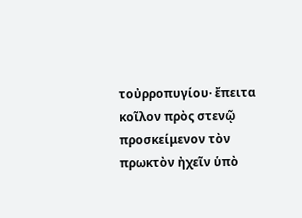τοὐρροπυγίου· ἔπειτα κοῖλον πρὸς στενῷ προσκείμενον τὸν πρωκτὸν ἠχεῖν ὑπὸ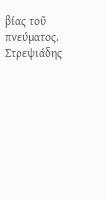βίας τοῦ πνεύματος. Στρεψιάδης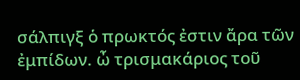σάλπιγξ ὁ πρωκτός ἐστιν ἄρα τῶν ἐμπίδων. ὦ τρισμακάριος τοῦ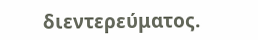διεντερεύματος.